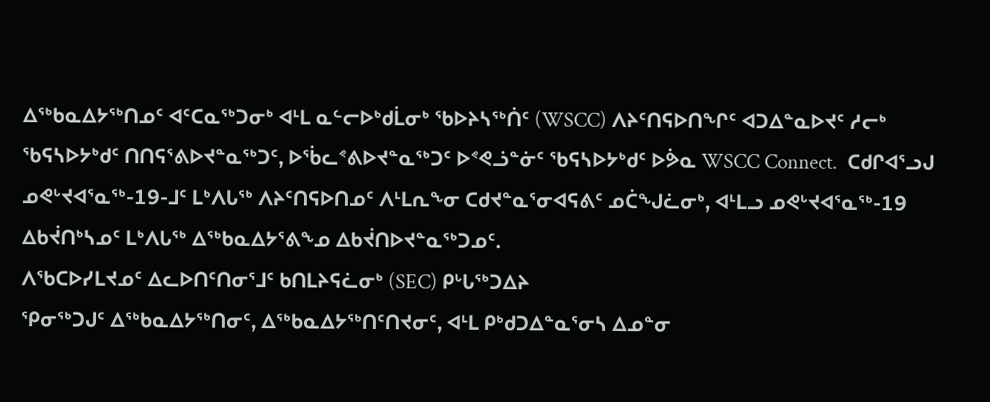ᐃᖅᑲᓇᐃᔭᖅᑎᓄᑦ ᐊᑦᑕᓇᖅᑐᓂᒃ ᐊᒻᒪ ᓇᓪᓕᐅᒃᑯᒫᓂᒃ ᖃᐅᔨᓴᖅᑏᑦ (WSCC) ᐱᔨᑦᑎᕋᐅᑎᖏᑦ ᐊᑐᐃᓐᓇᐅᔪᑦ ᓱᓕᒃ ᖃᕋᓴᐅᔭᒃᑯᑦ ᑎᑎᕋᕐᕕᐅᔪᓐᓇᖅᑐᑦ, ᐅᖄᓚᕝᕕᐅᔪᓐᓇᖅᑐᑦ ᐅᕝᕙᓘᓐᓃᑦ ᖃᕋᓴᐅᔭᒃᑯᑦ ᐅᕘᓇ WSCC Connect.  ᑕᑯᒋᐊᕐᓗᒍ ᓄᕙᒡᔪᐊᕐᓇᖅ-19-ᒧᑦ ᒪᒃᐱᒐᖅ ᐱᔨᑦᑎᕋᐅᑎᓄᑦ ᐱᒻᒪᕆᖕᓂ ᑕᑯᔪᓐᓇᕐᓂᐊᕋᕕᑦ ᓄᑖᖑᓛᓂᒃ, ᐊᒻᒪᓗ ᓄᕙᒡᔪᐊᕐᓇᖅ-19 ᐃᑲᔫᑎᒃᓴᓄᑦ ᒪᒃᐱᒐᖅ ᐃᖅᑲᓇᐃᔭᕐᕕᖕᓄ ᐃᑲᔫᑎᐅᔪᓐᓇᖅᑐᓄᑦ.
ᐱᖃᑕᐅᓯᒪᔪᓄᑦ ᐃᓚᐅᑎᑦᑎᓂᕐᒧᑦ ᑲᑎᒪᔨᕋᓛᓂᒃ (SEC) ᑭᒡᒐᖅᑐᐃᔨ
ᕿᓂᖅᑐᒍᑦ ᐃᖅᑲᓇᐃᔭᖅᑎᓂᑦ, ᐃᖅᑲᓇᐃᔭᖅᑎᑦᑎᔪᓂᑦ, ᐊᒻᒪ ᑭᒃᑯᑐᐃᓐᓇᕐᓂᓴ ᐃᓄᓐᓂ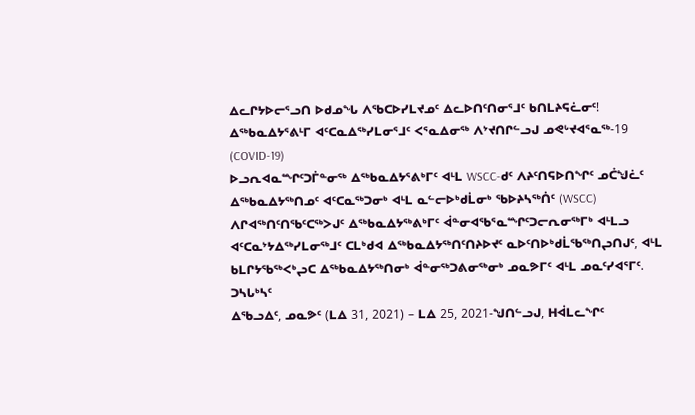ᐃᓚᒋᔭᐅᓕᕐᓗᑎ ᐅᑯᓄᖓ ᐱᖃᑕᐅᓯᒪᔪᓄᑦ ᐃᓚᐅᑎᑦᑎᓂᕐᒧᑦ ᑲᑎᒪᔨᕋᓛᓂᑦ!
ᐃᖅᑲᓇᐃᔭᕐᕕᒻᒥ ᐊᑦᑕᓇᐃᖅᓯᒪᓂᕐᒧᑦ ᐸᕐᓇᐃᓂᖅ ᐱᔾᔪᑎᒋᓪᓗᒍ ᓄᕙᒡᔪᐊᕐᓇᖅ-19 (COVID-19)
ᐅᓗᕆᐊᓇᙱᑦᑐᒦᓐᓂᖅ ᐃᖅᑲᓇᐃᔭᕐᕕᒃᒥᑦ ᐊᒻᒪ WSCC-ᑯᑦ ᐱᔨᑦᑎᕋᐅᑎᖏᑦ ᓄᑖᖑᓛᑦ
ᐃᖅᑲᓇᐃᔭᖅᑎᓄᑦ ᐊᑦᑕᓇᖅᑐᓂᒃ ᐊᒻᒪ ᓇᓪᓕᐅᒃᑯᒫᓂᒃ ᖃᐅᔨᓴᖅᑏᑦ (WSCC)
ᐱᒋᐊᖅᑎᑦᑎᖃᑦᑕᖅᐳᒍᑦ ᐃᖅᑲᓇᐃᔭᖅᕕᒃᒥᑦ ᐋᓐᓂᐊᖃᕐᓇᙱᑦᑐᓕᕆᓂᖅᒥᒃ ᐊᒻᒪᓗ ᐊᑦᑕᓇᔾᔭᐃᖅᓯᒪᓂᖅᒧᑦ ᑕᒪᒃᑯᐊ ᐃᖅᑲᓇᐃᔭᖅᑎᑦᑎᔨᐅᔪᑦ ᓇᐅᑦᑎᐅᒃᑯᒫᖃᖅᑎᖢᑎᒍᑦ, ᐊᒻᒪ ᑲᒪᒋᔭᖃᖅᐸᒃᖢᑕ ᐃᖅᑲᓇᐃᔭᖅᑎᓂᒃ ᐋᓐᓂᖅᑐᕕᓂᖅᓂᒃ ᓄᓇᕗᒥᑦ ᐊᒻᒪ ᓄᓇᑦᓯᐊᕐᒥᑦ.
ᑐᓴᒐᒃᓴᑦ
ᐃᖃᓗᐃᑦ, ᓄᓇᕗᑦ (ᒪᐃ 31, 2021) – ᒪᐃ 25, 2021-ᖑᑎᓪᓗᒍ, ᕼᐋᒪᓚᖏᑦ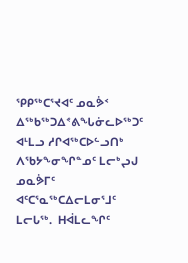ᕿᑭᖅᑕᕐᔪᐊᑦ ᓄᓇᕘᑉ ᐃᖅᑲᖅᑐᐃᕝᕕᖓᓃᓚᐅᖅᑐᑦ ᐊᒻᒪᓗ ᓱᒋᐊᖅᑕᐅᓪᓗᑎᒃ ᐱᖃᔭᖕᓂᖏᓐᓄᑦ ᒪᓕᒃᖢᒍ ᓄᓇᕘᒥᑦ ᐊᑦᑕᕐᓇᖅᑕᐃᓕᒪᓂᕐᒧᑦ ᒪᓕᒐᖅ.  ᕼᐋᒪᓚᖏᑦ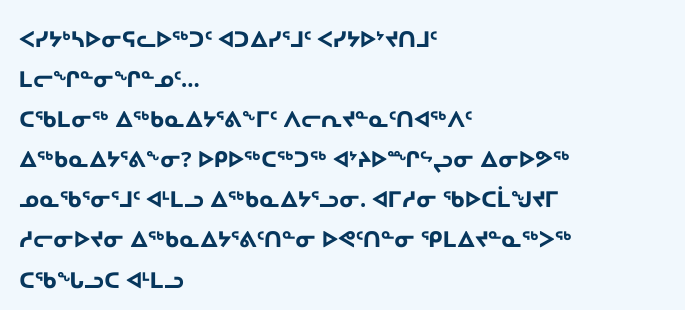ᐸᓯᔭᒃᓴᐅᓂᕋᓚᐅᖅᑐᑦ ᐊᑐᐃᓯᕐᒧᑦ ᐸᓯᔭᐅᔾᔪᑎᒧᑦ ᒪᓕᖏᓐᓂᖏᓐᓄᑦ…
ᑕᖃᒪᓂᖅ ᐃᖅᑲᓇᐃᔭᕐᕕᖕᒥᑦ ᐱᓕᕆᔪᓐᓇᑦᑎᐊᖅᐱᑦ ᐃᖅᑲᓇᐃᔭᕐᕕᖕᓂ? ᐅᑭᐅᖅᑕᖅᑐᖅ ᐊᔾᔨᐅᙱᖦᖢᓂ ᐃᓂᐅᕗᖅ ᓄᓇᖃᕐᓂᕐᒧᑦ ᐊᒻᒪᓗ ᐃᖅᑲᓇᐃᔭᕐᓗᓂ. ᐊᒥᓱᓂ ᖃᐅᑕᒫᖑᔪᒥ ᓱᓕᓂᐅᔪᓂ ᐃᖅᑲᓇᐃᔭᕐᕕᑦᑎᓐᓂ ᐅᕙᑦᑎᓐᓂ ᕿᒪᐃᔪᓐᓇᖅᐳᖅ ᑕᖃᖓᓗᑕ ᐊᒻᒪᓗ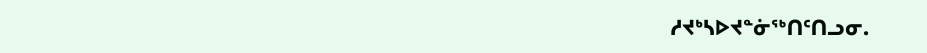ᓱᔪᒃᓴᐅᔪᓐᓃᖅᑎᑦᑎᓗᓂ.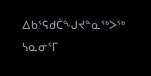ᐃᑲᕐᕋᑯᑖᖑᔪᓐᓇᖅᐳᖅ ᓴᓇᓂᕐᒥ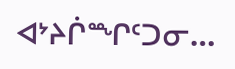ᐊᔾᔨᒌᙱᑦᑐᓂ…